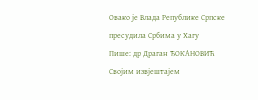Овако је Влада Републике Српске пресудила Србима у Хагу
Пише: др Драган ЂОКАНОВИЋ
Својим извјештајем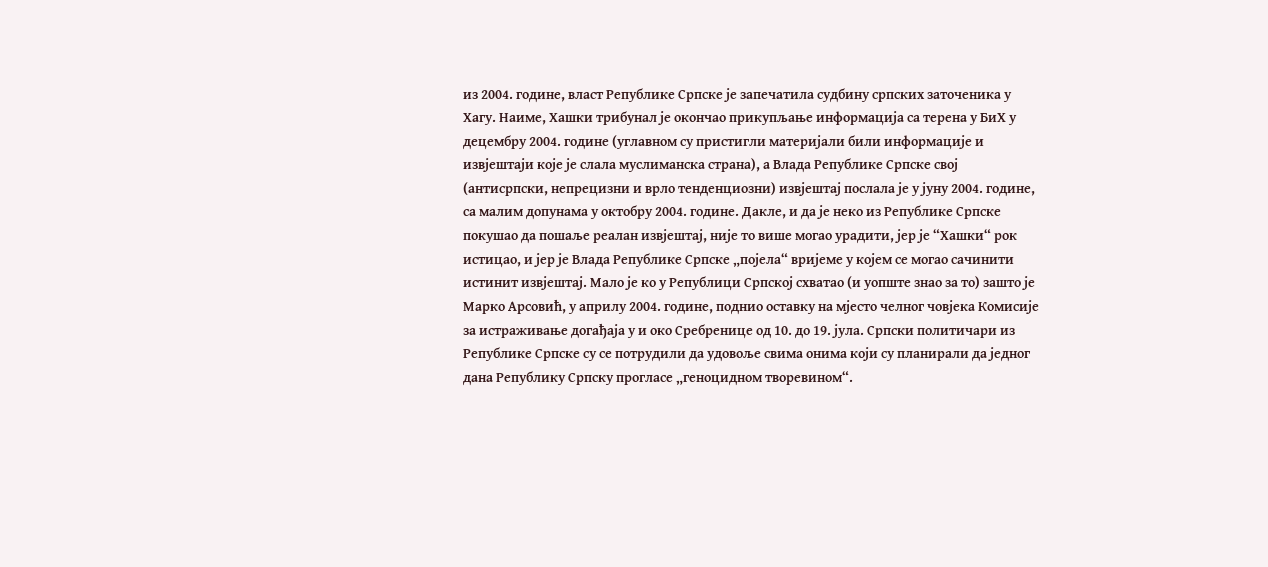из 2004. године, власт Републике Српске је запечатила судбину српских заточеника у Хагу. Наиме, Хашки трибунал је окончао прикупљање информација са терена у БиХ у децембру 2004. године (углавном су пристигли материјали били информације и извјештаји које је слала муслиманска страна), а Влада Републике Српске свој (антисрпски, непрецизни и врло тенденциозни) извјештај послала је у јуну 2004. године, са малим допунама у октобру 2004. године. Дакле, и да је неко из Републике Српске покушао да пошаље реалан извјештај, није то више могао урадити, јер је “Хашки“ рок истицао, и јер је Влада Републике Српске „појела“ вријеме у којем се могао сачинити истинит извјештај. Мало је ко у Републици Српској схватао (и уопште знао за то) зашто је Марко Арсовић, у априлу 2004. године, поднио оставку на мјесто челног човјека Комисије за истраживање догађаја у и око Сребренице од 10. до 19. јула. Српски политичари из Републике Српске су се потрудили да удовоље свима онима који су планирали да једног дана Републику Српску прогласе „геноцидном творевином“.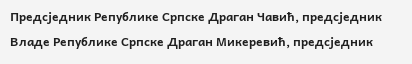Предсједник Републике Српске Драган Чавић, предсједник Владе Републике Српске Драган Микеревић, предсједник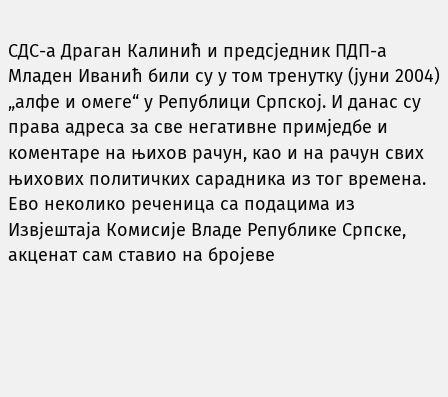СДС-а Драган Калинић и предсједник ПДП-а Младен Иванић били су у том тренутку (јуни 2004) „алфе и омеге“ у Републици Српској. И данас су права адреса за све негативне примједбе и коментаре на њихов рачун, као и на рачун свих њихових политичких сарадника из тог времена.
Ево неколико реченица са подацима из Извјештаја Комисије Владе Републике Српске, акценат сам ставио на бројеве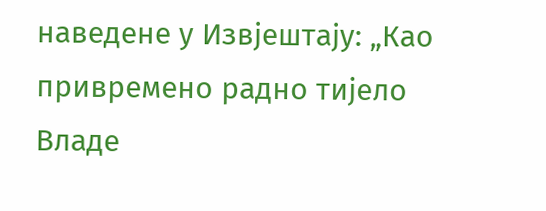наведене у Извјештају: „Као привремено радно тијело Владе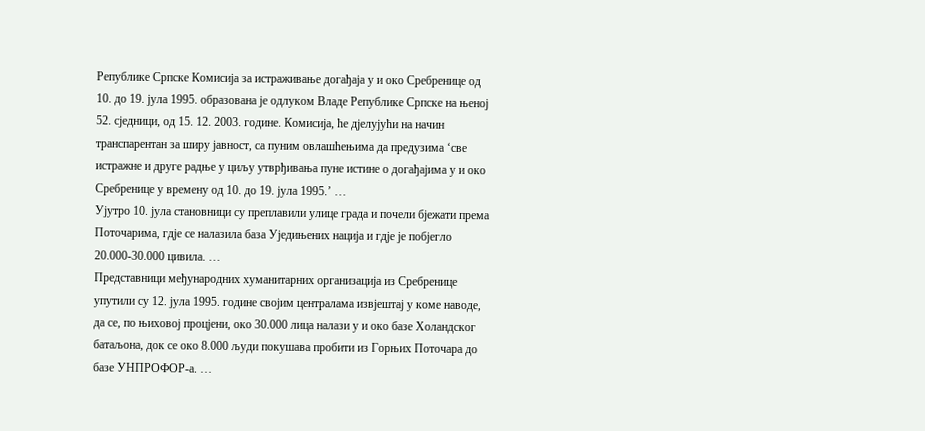Републике Српске Комисија за истраживање догађаја у и око Сребренице од 10. до 19. јула 1995. образована је одлуком Владе Републике Српске на њеној 52. сједници, од 15. 12. 2003. године. Комисија, ће дјелујући на начин транспарентан за ширу јавност, са пуним овлашћењима да предузима ‘све истражне и друге радње у циљу утврђивања пуне истине о догађајима у и око Сребренице у времену од 10. до 19. јула 1995.’ …
Ујутро 10. јула становници су преплавили улице града и почели бјежати према Поточарима, гдје се налазила база Уједињених нација и гдје је побјегло 20.000-30.000 цивила. …
Представници међународних хуманитарних организација из Сребренице упутили су 12. јула 1995. године својим централама извјештај у коме наводе, да се, по њиховој процјени, око 30.000 лица налази у и око базе Холандског батаљона, док се око 8.000 људи покушава пробити из Горњих Поточара до базе УНПРОФОР-а. …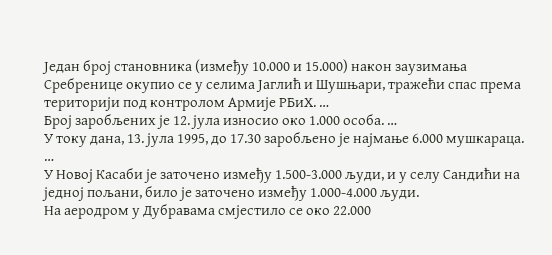Један број становника (између 10.000 и 15.000) након заузимања Сребренице окупио се у селима Јаглић и Шушњари, тражећи спас према територији под контролом Армије РБиХ. …
Број заробљених је 12. јула износио око 1.000 особа. …
У току дана, 13. јула 1995, до 17.30 заробљено је најмање 6.000 мушкараца. …
У Новој Касаби је заточено између 1.500-3.000 људи, и у селу Сандићи на једној пољани, било је заточено између 1.000-4.000 људи.
На аеродром у Дубравама смјестило се око 22.000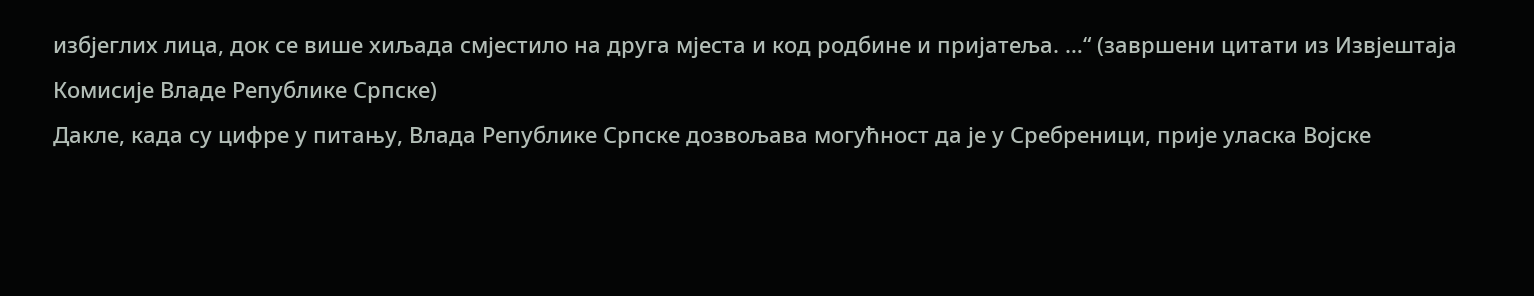избјеглих лица, док се више хиљада смјестило на друга мјеста и код родбине и пријатеља. …“ (завршени цитати из Извјештаја Комисије Владе Републике Српске)
Дакле, када су цифре у питању, Влада Републике Српске дозвољава могућност да је у Сребреници, прије уласка Војске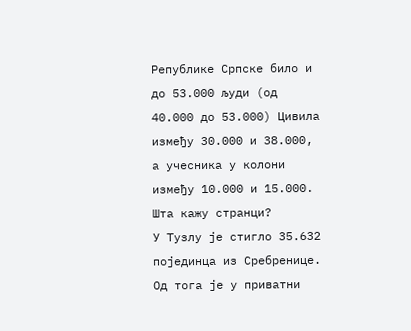Републике Српске било и до 53.000 људи (од 40.000 до 53.000) Цивила између 30.000 и 38.000, а учесника у колони између 10.000 и 15.000.
Шта кажу странци?
У Тузлу је стигло 35.632 појединца из Сребренице. Од тога је у приватни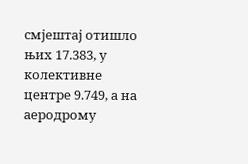смјештај отишло њих 17.383, у колективне центре 9.749, а на аеродрому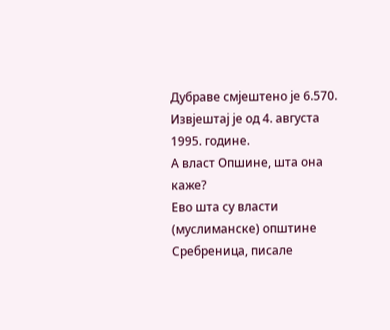Дубраве смјештено је 6.570. Извјештај је од 4. августа 1995. године.
А власт Опшине, шта она каже?
Ево шта су власти (муслиманске) општине Сребреница, писале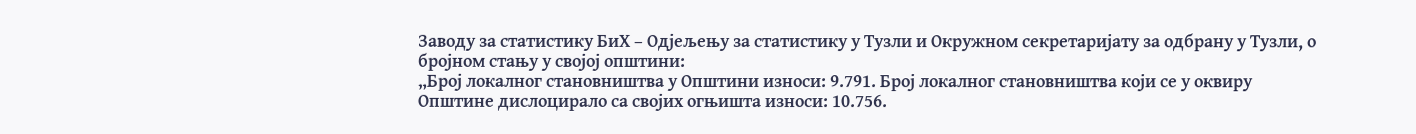Заводу за статистику БиХ – Одјељењу за статистику у Тузли и Окружном секретаријату за одбрану у Тузли, о бројном стању у својој општини:
„Број локалног становништва у Општини износи: 9.791. Број локалног становништва који се у оквиру Општине дислоцирало са својих огњишта износи: 10.756.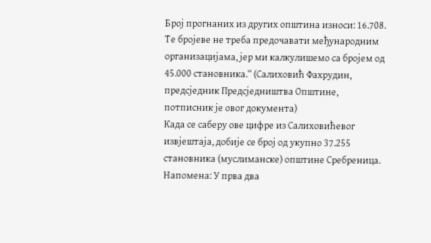Број прогнаних из других општина износи: 16.708.
Те бројеве не треба предочавати међународним организацијама, јер ми калкулишемо са бројем од 45.000 становника.“ (Салиховић Фахрудин, предсједник Предсједништва Општине, потписник је овог документа)
Када се саберу ове цифре из Салиховићевог извјештаја, добије се број од укупно 37.255 становника (муслиманске) општине Сребреница.
Напомена: У прва два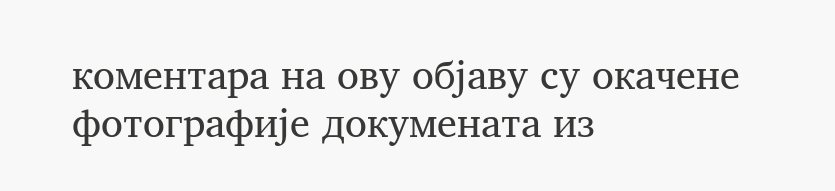коментара на ову објаву су окачене фотографије докумената из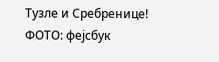Тузле и Сребренице!
ФОТО: фејсбук